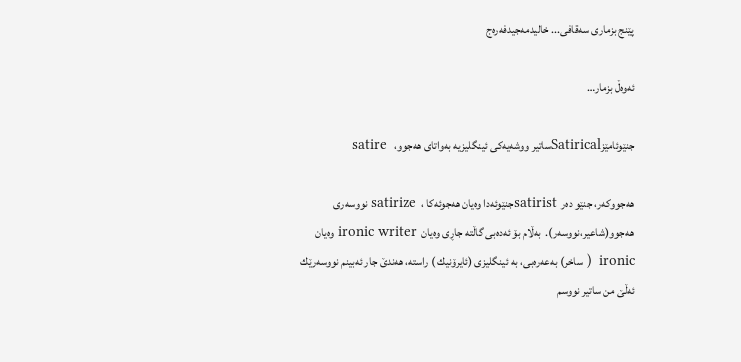پێنج بزماری سه‌قافی... خالیدمه‌جیدفه‌ره‌ج

ئه‌وه‌ڵ بزمار…

جنێوئامێزSatiricalساتیر ووشه‌یه‌كی ئینگلیزیه‌ به‌واتای هه‌جوو،   satire

هه‌جووكه‌ر، جنێو ده‌ر  satiristجنێوئه‌دا وه‌یان هه‌جوئه‌كا ،  satirize نووسه‌ری هه‌جوو(شاعیر،نووسه‌ر).  به‌ڵام بۆ ئه‌ده‌بی گاڵته‌ جاڕی وه‌یان  ironic writer وه‌یان  ironic  ( ساخر) به‌عه‌ره‌بی، به‌ ئینگلیزی (ئایرۆنیك ) راسته‌، هه‌ندێ جار ئه‌بینم نووسه‌رێك ئه‌ڵێ من ساتیر نووسم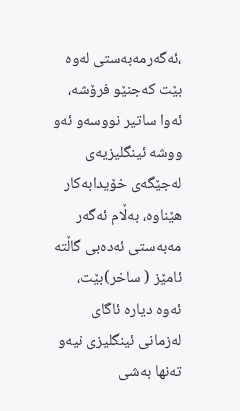،ئه‌گه‌رمه‌به‌ستی له‌وه‌ بێت كه‌جنێو فرۆشه‌، ئه‌وا ساتیر نووسه‌و ئه‌و ووشه‌ ئینگلیزیه‌ی له‌جێگه‌ی خۆیدابه‌كار هێناوه‌، به‌ڵام ئه‌گه‌ر مه‌به‌ستی ئه‌ده‌بی گاڵته‌ ئامێز ( ساخر)بێت، ئه‌وه‌ دیاره‌ ئاگای له‌زمانی ئینگلیزی نیه‌و  ته‌نها به‌شی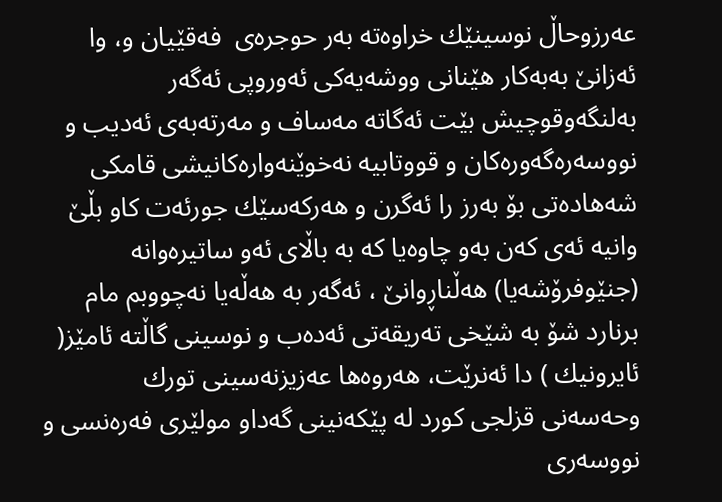عه‌رزوحاڵ نوسینێك خراوه‌ته‌ به‌ر حوجره‌ی  فه‌قێیان و، وا ئه‌زانێ به‌به‌كار هێنانی ووشه‌یه‌كی ئه‌وروپی ئه‌گه‌ر به‌لنگه‌وقوچیش بێت ئه‌گاته‌ مه‌ساف و مه‌رته‌به‌ی ئه‌دیب و نووسه‌ره‌گه‌وره‌كان و قووتابیه‌ نه‌خوێنه‌واره‌كانیشی قامكی شه‌هاده‌تی بۆ به‌رز را ئه‌گرن و هه‌ركه‌سێك جورئه‌ت كاو بڵێ وانیه‌ ئه‌ی كه‌ن به‌و چاوه‌یا كه‌ به‌ باڵای ئه‌و ساتیره‌وانه‌ (جنێوفرۆشه‌یا) هه‌ڵناڕوانێ ، ئه‌گه‌ر به‌ هه‌ڵه‌یا نه‌چووبم مام برنارد شۆ به‌ شێخی ته‌ریقه‌تی ئه‌ده‌ب و نوسینی گاڵته‌ ئامێز( ئایرونیك ) دا ئه‌نرێت، هه‌روه‌ها عه‌زیزنه‌سینی تورك وحه‌سه‌نی قزلجی كورد له‌ پێكه‌نینی گه‌داو مولێری فه‌ره‌نسی و نووسه‌ری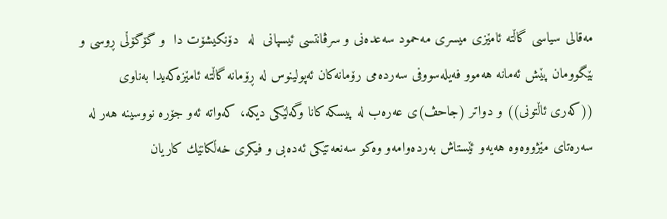مه‌قالی سیاسی گاڵته‌ ئامێزی میسری مه‌حمود سه‌عده‌نی و سرڤانتسی ئیسپانی  له‌  دۆنكیشۆت دا  و گۆگۆڵی ڕوسی و بێگوومان پێش ئه‌مانه‌ هه‌موو فه‌یله‌سووفی سه‌رده‌می رۆمانه‌كان ئه‌پولینوس له‌ ڕۆمانه‌ گاڵته‌ ئامێزه‌كه‌یدا به‌ناوی ((كه‌ری ئاڵتونی)) و دواتر (جاحڤ)ی عه‌ره‌ب له‌ پیسكه‌ كانا وگه‌لێكی دیكه‌، كه‌واته‌ ئه‌و جۆره‌ نووسینه‌ هه‌ر له‌ سه‌ره‌تای مێژووه‌وه‌ هه‌یه‌و ئێستاش به‌رده‌وامه‌و وه‌كو سه‌نعه‌تێكی ئه‌ده‌بی و فیكری خه‌ڵكانێك كاریان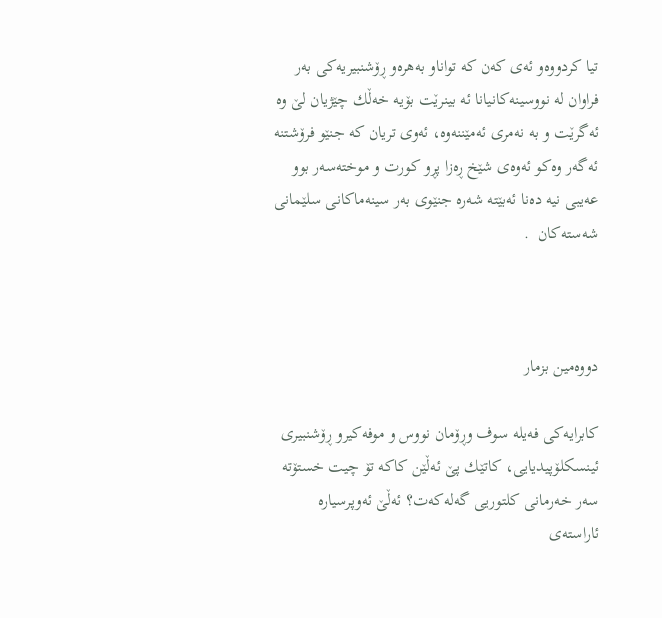تیا كردووه‌و ئه‌ی كه‌ن كه‌ تواناو به‌هره‌و ڕۆشنبیریه‌كی به‌ر فراوان له‌ نووسینه‌كانیانا ئه‌ بینرێت بۆیه‌ خه‌ڵك چێژیان لێ وه‌ ئه‌گرێت و به‌ نه‌مری ئه‌مێننه‌وه‌، ئه‌وی تریان كه‌ جنێو فرۆشتنه‌  ئه‌گه‌ر وه‌كو ئه‌وه‌ی شێخ ڕه‌زا پڕو كورت و موخته‌سه‌ر بوو عه‌یبی نیه‌ ده‌نا ئه‌بێته‌ شه‌ره‌ جنێوی به‌ر سینه‌ماكانی سلێمانی شه‌سته‌كان  .



دووه‌مین بزمار

كابرایه‌كی فه‌یله‌ سوف وڕۆمان نووس و موفه‌كیرو ڕۆشنبیری ئینسكلۆپیدیایی، كاتێك پێ ئه‌ڵێن كاكه‌ تۆ چیت خستۆته‌ سه‌ر خه‌رمانی كلتوریی گه‌له‌كه‌ت؟ ئه‌ڵێ ئه‌وپرسیاره‌ ئاراسته‌ی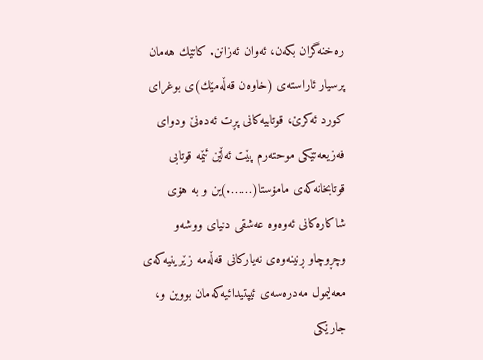ره‌خنه‌گران بكه‌ن، ئه‌وان ئه‌زانن. كاتێك هه‌مان پرسیار ئاراسته‌ی (خاوه‌ن قه‌ڵه‌مێك)ی بوغرای كورد ئه‌كرێ، قوتابیه‌كانی پڕت ئه‌ده‌نێ ودوای فه‌زیعه‌تێكی موحته‌رم پێت ئه‌ڵێن ئێمه‌ قوتابی قوتابخانه‌كه‌ی مامۆستا(…….)ین و به‌ هۆی شاكاره‌كانی ئه‌وه‌وه‌ عه‌شقی دنیای ووشه‌و وچڕوچاو ڕنینه‌وه‌ی نه‌یاركانی قه‌ڵه‌مه‌ زێرینیه‌كه‌ی معه‌لیمول مه‌دره‌سه‌ی ئیپتیدائیه‌كه‌مان بووین و، جارێكی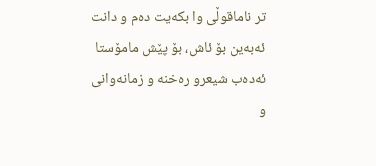تر ناماقوڵی وا بكه‌یت ده‌م و دانت ئه‌به‌ین بۆ ئاش، بۆ پێش مامۆستا ئه‌ده‌ب شیعرو ره‌خنه‌ و زمانه‌وانی و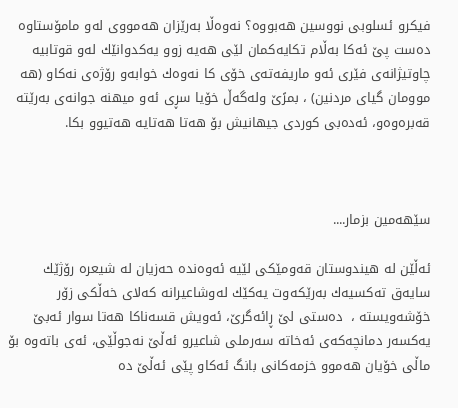فیكرو ئسلوبی نووسین هه‌بووه‌؟ نه‌وه‌ڵا به‌رێزان هه‌مووی له‌و مامۆستاوه‌ ده‌ست پێ ئه‌كا به‌‌ڵام تكایه‌كمان لێی هه‌یه‌ زوو یه‌كدوانێك له‌و قوتابیه‌ چاوتیژانه‌ی فێری ئه‌و ماریفه‌ته‌ی خۆی كا نه‌وه‌ك خوابه‌و رۆژه‌ی نه‌كاو (هه‌ موومان گیای مردنین) ، بمرًێ وله‌گه‌ڵ خۆیا سڕی ئه‌و میهنه‌ جوانه‌ی به‌رێته‌ قه‌بره‌وه‌و، ئه‌ده‌بی كوردی جیهانیش بۆ هه‌تا هه‌تایه‌ هه‌تیوو بكا.



سێهه‌مین بزمار....

ئه‌ڵێن له‌ هیندوستان قه‌ومێكی لێیه‌ ئه‌وه‌نده‌ حه‌زیان له‌ شیعره‌ رۆژێك سایه‌ق ته‌كسیه‌ك به‌رێكه‌وت یه‌كێك له‌وشاعیرانه‌ كه‌لای خه‌ڵكی زۆر خۆشه‌ویسته‌ ،  ده‌ستی لێ ڕائه‌گرێ، ئه‌ویش قسه‌ناكا هه‌تا سوار ئه‌بێ یه‌كسه‌ر دمانچه‌كه‌ی ئه‌خاته‌ سه‌رملی شاعیرو ئه‌ڵێ نه‌جوڵێی، ئه‌ی باته‌وه‌ بۆ ماڵی خۆیان هه‌موو خزمه‌كانی بانگ ئه‌كاو پێی ئه‌ڵێ ده‌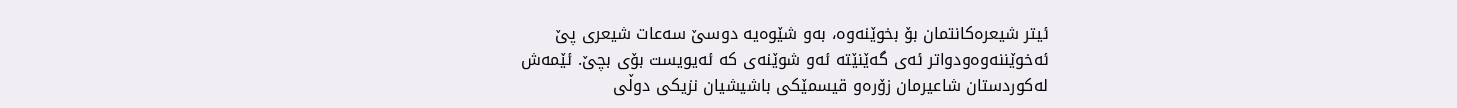ئیتر شیعره‌كانتمان بۆ بخوێنه‌وه‌، به‌و شێوه‌یه‌ دوسێ سه‌عات شیعری پێ ئه‌خوێننه‌وه‌ودواتر ئه‌ی گه‌ێنێته‌ ئه‌و شوێنه‌ی كه‌ ئه‌یویست بۆی بچێ. ئێمه‌ش له‌كوردستان شاعیرمان زۆره‌و قیسمێكی باشیشیان نزیكی دوڵی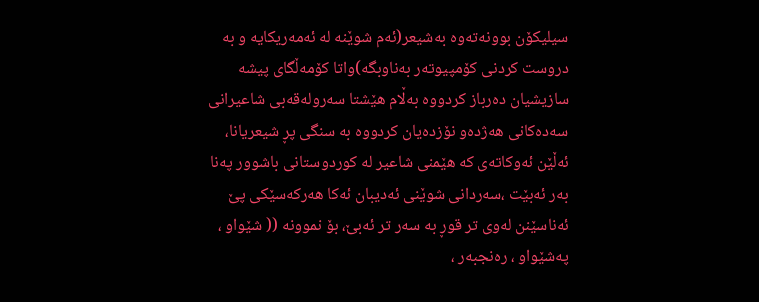سیلیكۆن بوونه‌ته‌وه‌ به‌شیعر(ئه‌م شوێنه‌ له‌ ئه‌مه‌ریكایه‌ و به‌ دروست كردنی كۆمپیوته‌ر به‌ناوبگه‌)واتا كۆمه‌ڵگای پیشه‌ سازیشیان ده‌رباز كردووه‌ به‌ڵام هێشتا سه‌روله‌قه‌بی شاعیرانی سه‌ده‌كانی هه‌ژده‌و نۆزده‌یان كردووه‌ به‌ سنگی پڕ شیعریانا، ئه‌ڵێن ئه‌وكاته‌ی كه‌ هێمنی شاعیر له‌ كوردوستانی باشوور په‌نا به‌ر ئه‌بێت ،سه‌ردانی شوێنی ئه‌دیبان ئه‌كا هه‌ركه‌سێكی پێ ئه‌ناسێنن له‌وی تر قوڕ به‌ سه‌ر تر ئه‌بێ، بۆ نموونه‌ (( شێواو ، په‌شێواو ، ره‌نجبه‌ر ،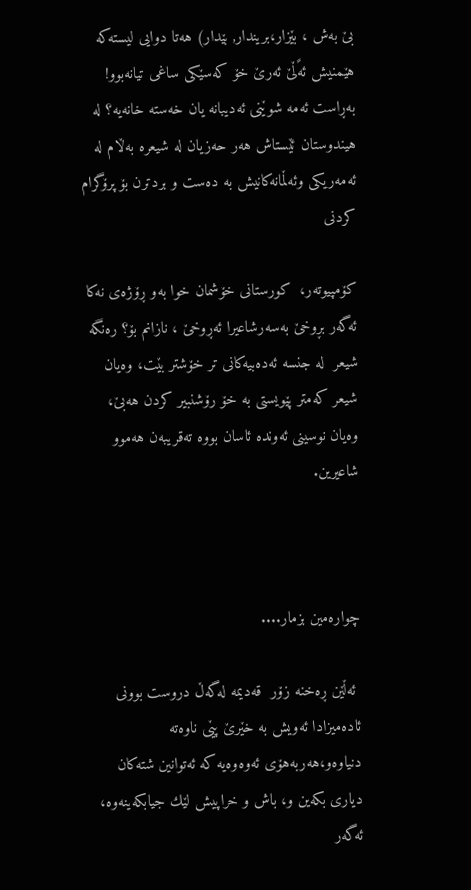بێ به‌ش ‌، بێزار،بریندار, بێدار) هه‌تا دوایی لیسته‌كه‌ هێمنیش ئه‌ًڵێ ئه‌رێ خۆ كه‌سێكی ساغی تیانه‌بوو! به‌ڕاست ئه‌مه‌ شوێنی ئه‌دیبانه‌ یان خه‌سته‌ خانه‌یه‌؟ له‌ هیندوستان ئێستاش هه‌ر حه‌زیان له‌ شیعره‌ به‌ڵام له‌ ئه‌مه‌ریكی وئه‌ڵمانه‌كانیش به‌ ده‌ست و بردترن بۆ پرۆگرام كردنی

كۆمپیوته‌ر،  كورستانی خۆشمان خوا به‌و ڕۆژه‌ی نه‌كا ئه‌گه‌ر بڕوخێ به‌سه‌رشاعیرا ئه‌ڕوخێ ، نازانم بۆ؟ ره‌نگه‌ شیعر  له‌ جنسه‌ ئه‌ده‌بیه‌كانی تر خۆشتر بێت، وه‌یان شیعر كه‌متر پێویستی به‌ خۆ رۆشنبیر كردن هه‌بێ، وه‌یان نوسینی ئه‌ونده‌ ئاسان بووه‌ ته‌قریبه‌ن هه‌موو شاعیرین.



چواره‌مین بزمار....

 ئه‌ڵێن ڕه‌خنه‌ زۆر  قه‌دیمه‌ له‌گه‌ڵ دروست بوونی ئاده‌میزادا ئه‌ویش به‌ خێرێ پێی ناوه‌ته‌ دنیاوه‌و،هه‌ربه‌هۆی ئه‌وه‌وه‌یه‌ كه‌ ئه‌توانین شته‌كان دیاری بكه‌ین و، باش و خراپیش لێك جیابكه‌ینه‌وه‌، ئه‌گه‌ر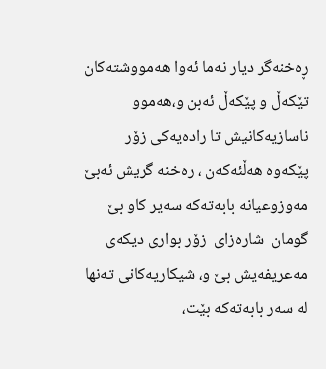ڕه‌خنه‌گر دیار نه‌ما ئه‌وا هه‌مووشته‌كان تێكه‌ڵ و پێكه‌ڵ ئه‌بن و،هه‌موو ناسازیه‌كانیش تا راده‌یه‌كی زۆر پێكه‌وه‌ هه‌ڵئه‌كه‌ن ، ره‌خنه‌ گریش ئه‌بێ  مه‌وزوعیانه‌ بابه‌ته‌كه‌ سه‌یر كاو بێ گومان  شاره‌زای  زۆر بواری دیكه‌ی مه‌عریفه‌یش بێ و، شیكاریه‌كانی ته‌نها له‌ سه‌ر بابه‌ته‌كه‌ بێت،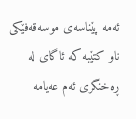ئه‌مه‌ پێناسه‌ی موسه‌قه‌فێكی ناو كتێبه‌ كه‌ ئاگای له‌ ڕه‌خنگری ئه‌م عه‌یامه‌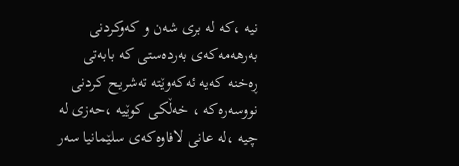نیه‌ ،كه‌ له‌ بری شه‌ن و كه‌وكردنی به‌رهه‌مه‌كه‌ی به‌رده‌ستی كه‌ بابه‌تی ڕه‌خنه‌ كه‌یه‌ ئه‌كه‌وێته‌ ته‌شریح كردنی نووسه‌ره‌كه‌ ، خه‌ڵكی كوێیه‌ ،حه‌زی له‌ چیه‌ ،له‌ عانی لافاوه‌كه‌ی سلێمانیا سه‌ر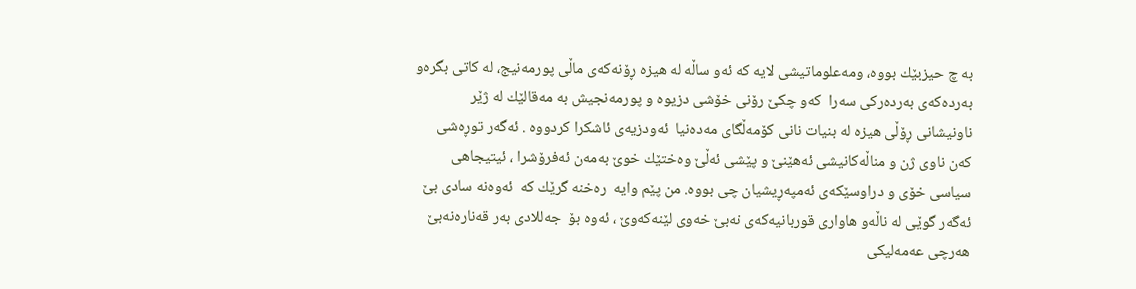به‌ چ حیزبێك بووه‌، ومه‌علوماتیشی لایه‌ كه‌ ئه‌و ساڵه‌ له‌ هیزه‌ ڕۆنه‌كه‌ی ماڵی پورمه‌نیج، له‌ كاتی بگره‌و به‌رده‌كه‌ی به‌رده‌ركی سه‌را  كه‌و چكێ رۆنی خۆشی دزیوه‌ و پورمه‌نجیش به‌ مه‌قالێك له‌ ژێر ناونیشانی ڕۆڵی هیزه‌ له‌ بنیات نانی كۆمه‌ڵگای مه‌ده‌نیا  ئه‌ودزیه‌ی ئاشكرا كردووه‌ . ئه‌گه‌ر توڕه‌شی كه‌ن ناوی ژن و مناڵه‌كانیشی ئه‌هێنێ و پێشی ئه‌ڵێ وه‌ختێك خوێ به‌مه‌ن ئه‌فرۆشرا ، ئیتیجاهی سیاسی خۆی و دراوسێكه‌ی ئه‌مپه‌ڕیشیان چی بووه‌. من پێم وایه‌  ره‌خنه‌ گرێك كه‌  ئه‌وه‌نه‌ سادی بێ  ئه‌گه‌ر گوێی له‌ ناڵه‌و هاواری قوربانیه‌كه‌ی نه‌بێ خه‌وی لێنه‌كه‌وێ ، ئه‌وه‌ بۆ  جه‌للادی به‌ر قه‌ناره‌نه‌بێ هه‌رچی عه‌مه‌لیكی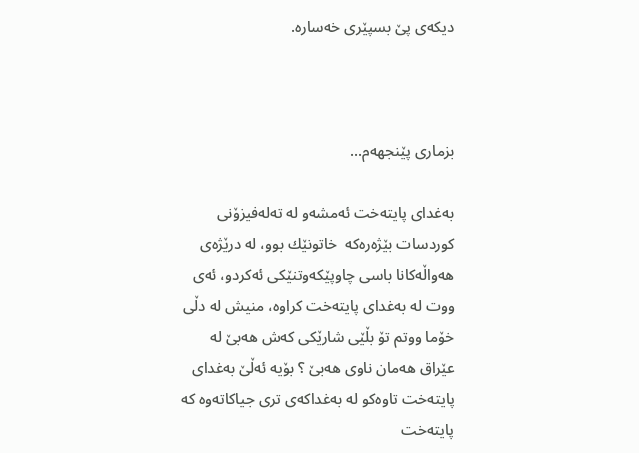دیكه‌ی پێ بسپێری خه‌ساره‌.



بزماری پێنجهه‌م...

به‌غدای پایته‌خت ئه‌مشه‌و له‌ ته‌له‌فیزۆنی كوردسات بێژه‌ره‌كه‌  خاتونێك بوو، له‌ درێژه‌ی هه‌واڵه‌كانا باسی چاوپێكه‌وتنێكی ئه‌كردو، ئه‌ی ووت له‌ به‌غدای پایته‌خت كراوه‌، منیش له‌ دڵی خۆما ووتم تۆ بڵێی شارێكی كه‌ش هه‌بێ له‌ عێراق هه‌مان ناوی هه‌بێ ؟ بۆیه‌ ئه‌ڵێ به‌غدای پایته‌خت تاوه‌كو له‌ به‌غداكه‌ی تری جیاكاته‌وه‌ كه‌ پایته‌خت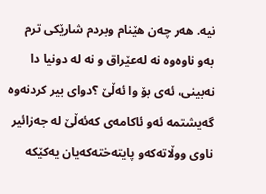نیه‌. هه‌ر چه‌ن هێنام وبردم شارێكی ترم به‌و ناوه‌وه‌ نه‌ له‌عێراق و نه‌ له‌ دونیا دا نه‌بینی، ئه‌ی بۆ وا ئه‌ڵێ ؟دوای بیر كردنه‌وه‌ گه‌یشتمه‌ ئه‌و ئاكامه‌ی كه‌ئه‌ڵێ له‌ جه‌زائیر ناوی ووڵاته‌كه‌و پایته‌خته‌كه‌یان یه‌كێكه‌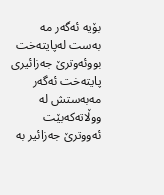بۆیه‌ ئه‌گه‌ر مه‌ به‌ست له‌پایته‌خت بووئه‌وترێ جه‌زائیری پایته‌خت ئه‌گه‌ر مه‌به‌ستش له‌ ووڵاته‌كه‌بێت ئه‌ووترێ جه‌زائیر به‌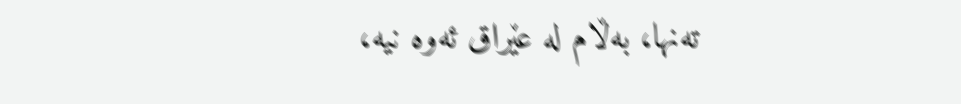ته‌نها، به‌ڵام له‌ عێراق ئه‌وه‌ نیه‌،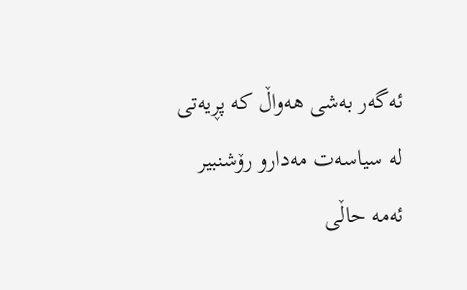ئه‌گه‌ر به‌شی هه‌واڵ كه‌ پڕیه‌تی له‌ سیاسه‌ت مه‌دارو رۆشنبیر ئه‌مه‌ حاڵی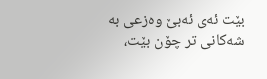بێت ئه‌ی ئه‌بێ وه‌زعی به‌ شه‌كانی تر چۆن بێت،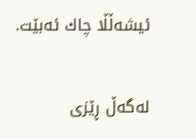ئیشه‌ڵڵا چاك ئه‌بێت.

له‌گه‌ڵ ڕێزی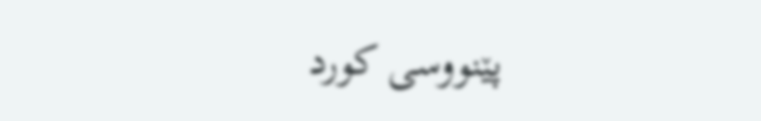پێنووسی کورد